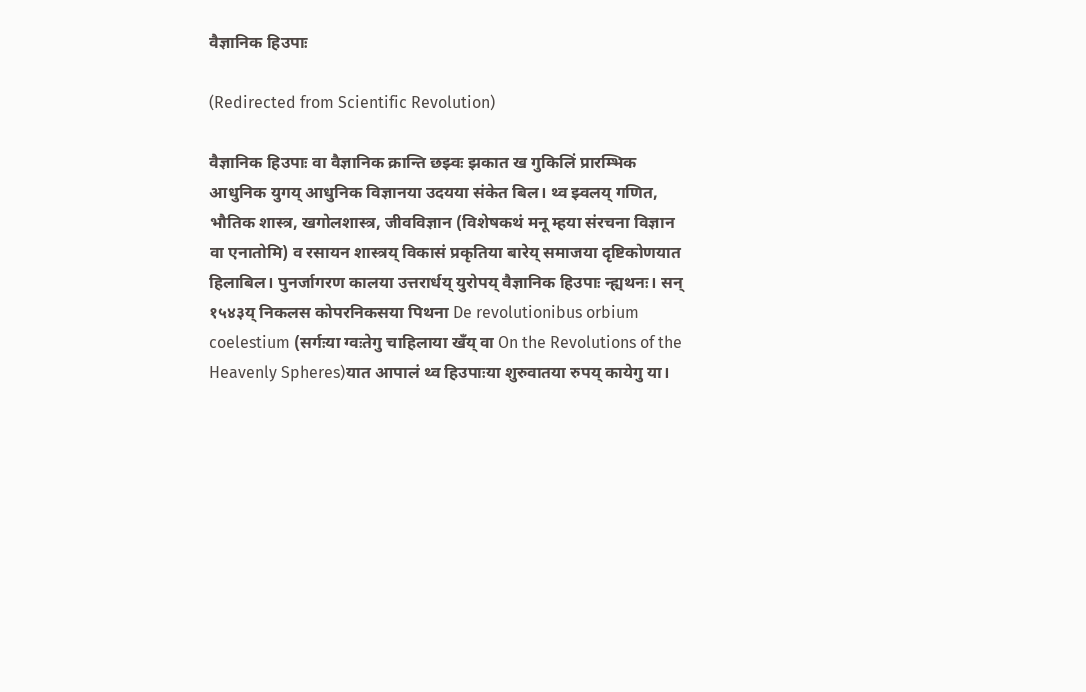वैज्ञानिक हिउपाः

(Redirected from Scientific Revolution)

वैज्ञानिक हिउपाः वा वैज्ञानिक क्रान्ति छझ्वः झकात ख गुकिलिं प्रारम्भिक आधुनिक युगय् आधुनिक विज्ञानया उदयया संकेत बिल। थ्व झ्वलय् गणित, भौतिक शास्त्र, खगोलशास्त्र, जीवविज्ञान (विशेषकथं मनू म्हया संरचना विज्ञान वा एनातोमि) व रसायन शास्त्रय् विकासं प्रकृतिया बारेय् समाजया दृष्टिकोणयात हिलाबिल। पुनर्जागरण कालया उत्तरार्धय् युरोपय् वैज्ञानिक हिउपाः न्ह्यथनः। सन् १५४३य् निकलस कोपरनिकसया पिथना De revolutionibus orbium coelestium (सर्गःया ग्वःतेगु चाहिलाया खँय् वा On the Revolutions of the Heavenly Spheres)यात आपालं थ्व हिउपाःया शुरुवातया रुपय् कायेगु या।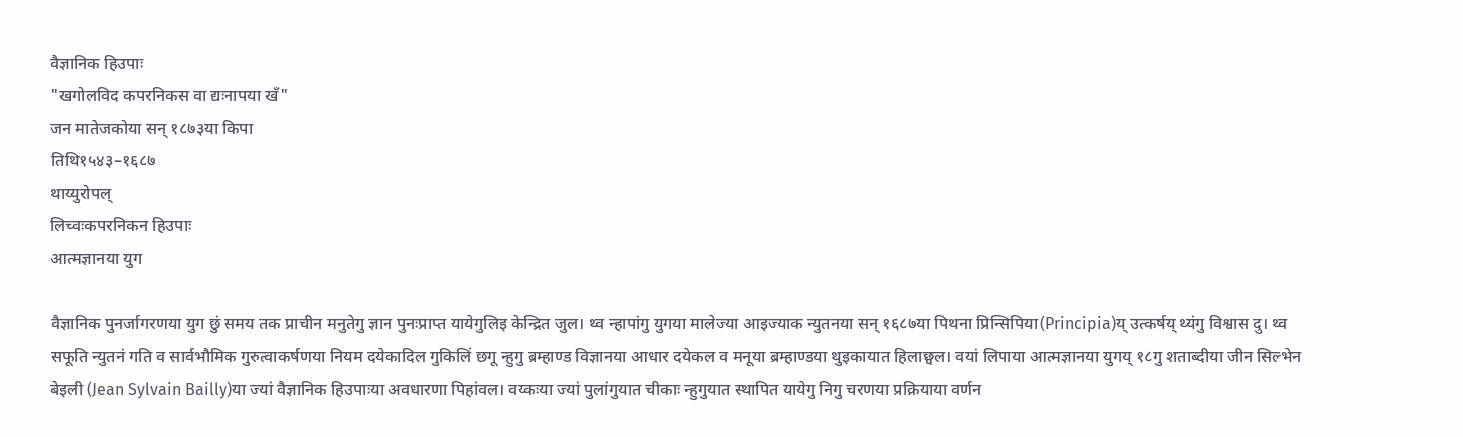वैज्ञानिक हिउपाः
"खगोलविद कपरनिकस वा द्यःनापया खँ"
जन मातेजकोया सन् १८७३या किपा
तिथि१५४३–१६८७
थाय्युरोपल्
लिच्वःकपरनिकन हिउपाः
आत्मज्ञानया युग

वैज्ञानिक पुनर्जागरणया युग छुं समय तक प्राचीन मनुतेगु ज्ञान पुनःप्राप्त यायेगुलिइ केन्द्रित जुल। थ्व न्हापांगु युगया मालेज्या आइज्याक न्युतनया सन् १६८७या पिथना प्रिन्सिपिया(Principia)य् उत्कर्षय् थ्यंगु विश्वास दु। थ्व सफूति न्युतनं गति व सार्वभौमिक गुरुत्वाकर्षणया नियम दयेकादिल गुकिलिं छगू न्हुगु ब्रम्हाण्ड विज्ञानया आधार दयेकल व मनूया ब्रम्हाण्डया थुइकायात हिलाछ्वल। वयां लिपाया आत्मज्ञानया युगय् १८गु शताब्दीया जीन सिल्भेन बेइली (Jean Sylvain Bailly)या ज्यां वैज्ञानिक हिउपाःया अवधारणा पिहांवल। वय्कःया ज्यां पुलांगुयात चीकाः न्हुगुयात स्थापित यायेगु निगु चरणया प्रक्रियाया वर्णन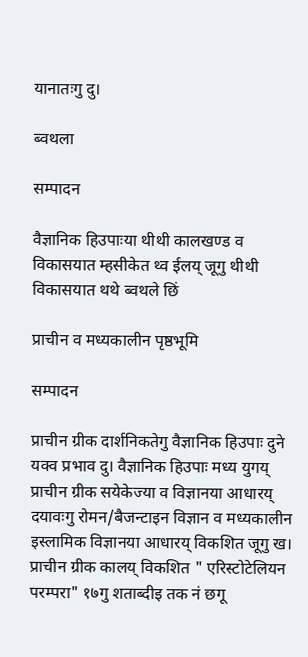यानातःगु दु।

ब्वथला

सम्पादन

वैज्ञानिक हिउपाःया थीथी कालखण्ड व विकासयात म्हसीकेत थ्व ईलय् जूगु थीथी विकासयात थथे ब्वथले छिं

प्राचीन व मध्यकालीन पृष्ठभूमि

सम्पादन

प्राचीन ग्रीक दार्शनिकतेगु वैज्ञानिक हिउपाः दुने यक्व प्रभाव दु। वैज्ञानिक हिउपाः मध्य युगय् प्राचीन ग्रीक सयेकेज्या व विज्ञानया आधारय् दयावःगु रोमन/बैजन्टाइन विज्ञान व मध्यकालीन इस्लामिक विज्ञानया आधारय् विकशित जूगु ख। प्राचीन ग्रीक कालय् विकशित " एरिस्टोटेलियन परम्परा" १७गु शताब्दीइ तक नं छगू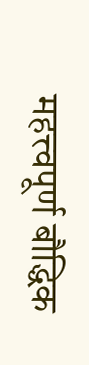महत्त्वपूर्ण बौद्धिक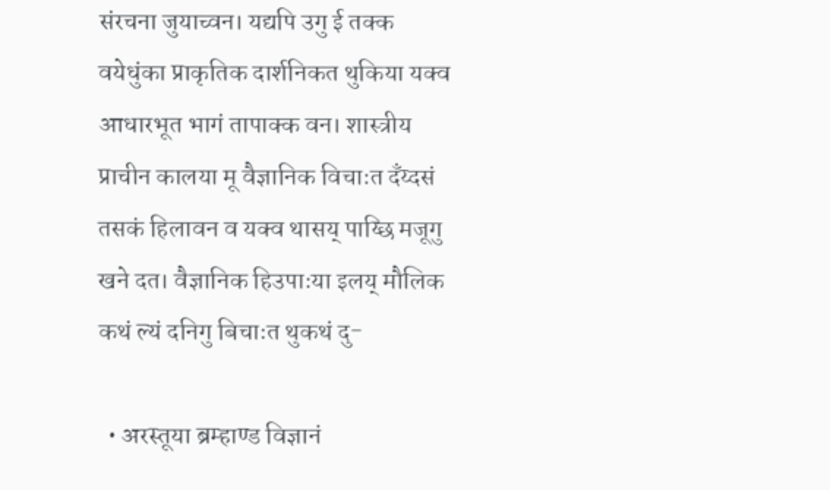संरचना जुयाच्वन। यद्यपि उगु ई तक्क वयेधुंका प्राकृतिक दार्शनिकत थुकिया यक्व आधारभूत भागं तापाक्क वन। शास्त्रीय प्राचीन कालया मू वैज्ञानिक विचाःत दँय्दसं तसकं हिलावन व यक्व थासय् पाय्छि मजूगु खने दत। वैज्ञानिक हिउपाःया इलय् मौलिक कथं ल्यं दनिगु बिचाःत थुकथं दु-

  • अरस्तूया ब्रम्हाण्ड विज्ञानं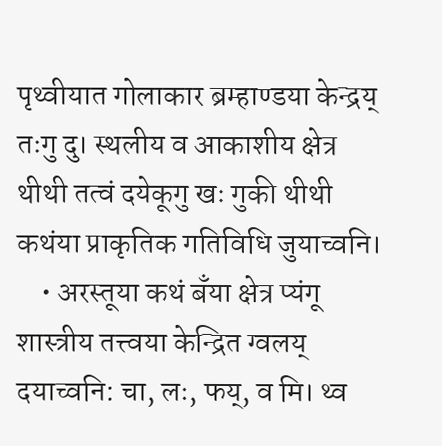पृथ्वीयात गोलाकार ब्रम्हाण्डया केन्द्रय् तःगु दु। स्थलीय व आकाशीय क्षेत्र थीथी तत्वं दयेकूगु खः गुकी थीथी कथंया प्राकृतिक गतिविधि जुयाच्वनि।
    • अरस्तूया कथं बँया क्षेत्र प्यंगू शास्त्रीय तत्त्वया केन्द्रित ग्वलय् दयाच्वनि: चा, लः, फय्, व मि। थ्व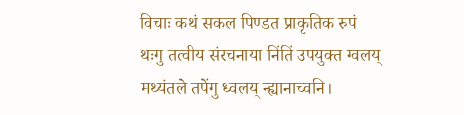विचाः कथं सकल पिण्डत प्राकृतिक रुपं थःगु तत्वीय संरचनाया निंतिं उपयुक्त ग्वलय् मथ्यंतले तपेंगु ध्वलय् न्ह्यानाच्वनि।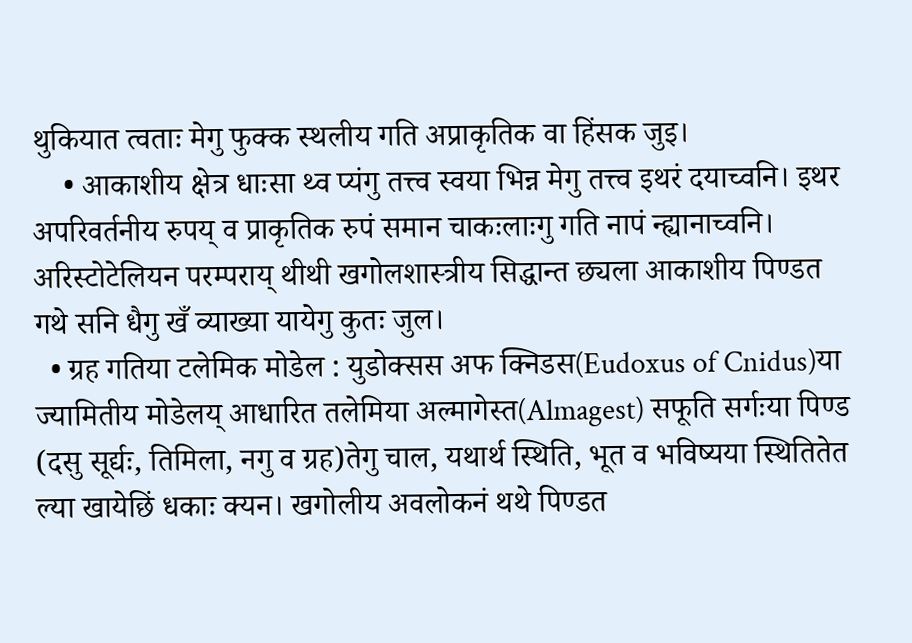थुकियात त्वताः मेगु फुक्क स्थलीय गति अप्राकृतिक वा हिंसक जुइ।
    • आकाशीय क्षेत्र धाःसा थ्व प्यंगु तत्त्व स्वया भिन्न मेगु तत्त्व इथरं दयाच्वनि। इथर अपरिवर्तनीय रुपय् व प्राकृतिक रुपं समान चाकःलाःगु गति नापं न्ह्यानाच्वनि। अरिस्टोटेलियन परम्पराय् थीथी खगोलशास्त्रीय सिद्धान्त छ्यला आकाशीय पिण्डत गथे सनि धैगु खँ व्याख्या यायेगु कुतः जुल।
  • ग्रह गतिया टलेमिक मोडेल : युडोक्सस अफ क्निडस(Eudoxus of Cnidus)या ज्यामितीय मोडेलय् आधारित तलेमिया अल्मागेस्त(Almagest) सफूति सर्गःया पिण्ड (दसु सूर्द्यः, तिमिला, नगु व ग्रह)तेगु चाल, यथार्थ स्थिति, भूत व भविष्यया स्थितितेत ल्या खायेछिं धकाः क्यन। खगोलीय अवलोकनं थथे पिण्डत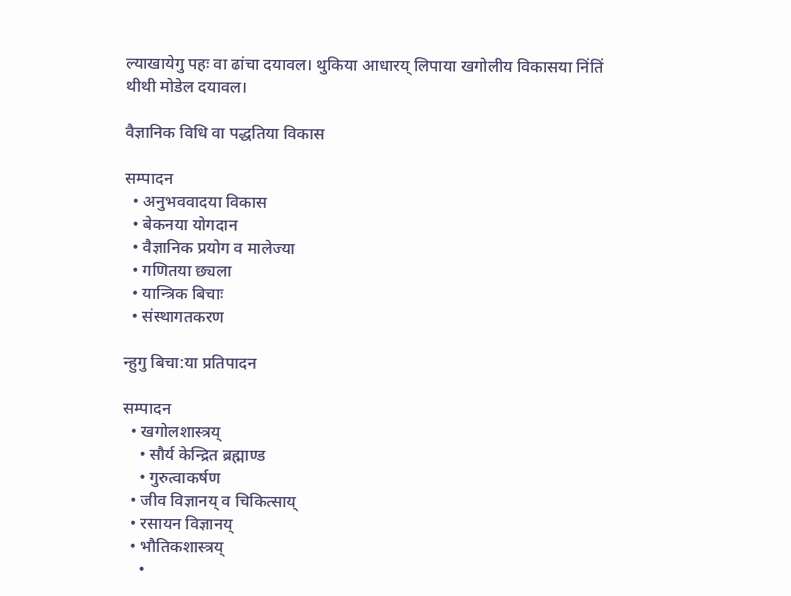ल्याखायेगु पहः वा ढांचा दयावल। थुकिया आधारय् लिपाया खगोलीय विकासया निंतिं थीथी मोडेल दयावल।

वैज्ञानिक विधि वा पद्धतिया विकास

सम्पादन
  • अनुभववादया विकास
  • बेकनया योगदान
  • वैज्ञानिक प्रयोग व मालेज्या
  • गणितया छ्यला
  • यान्त्रिक बिचाः
  • संस्थागतकरण

न्हुगु बिचा:या प्रतिपादन

सम्पादन
  • खगोलशास्त्रय्
    • सौर्य केन्द्रित ब्रह्माण्ड
    • गुरुत्वाकर्षण
  • जीव विज्ञानय् व चिकित्साय्
  • रसायन विज्ञानय्
  • भौतिकशास्त्रय्
    •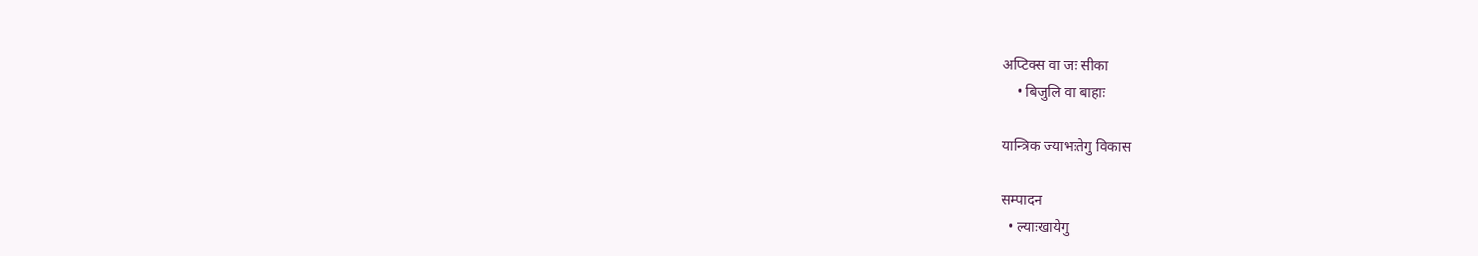अप्टिक्स वा जः सीका
    • बिजुलि वा बाहाः

यान्त्रिक ज्याभःतेगु विकास

सम्पादन
  • ल्याःखायेगु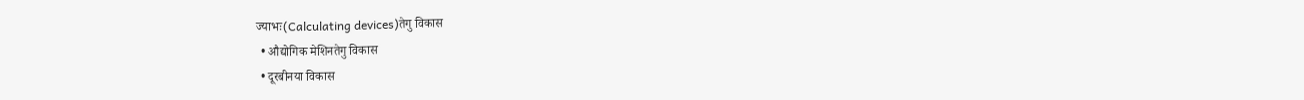ज्याभः(Calculating devices)तेगु विकास
  • औद्योगिक मेशिनतेगु विकास
  • दूरबीनया विकास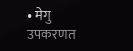• मेगु उपकरणत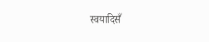स्वयादिसँ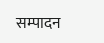सम्पादन